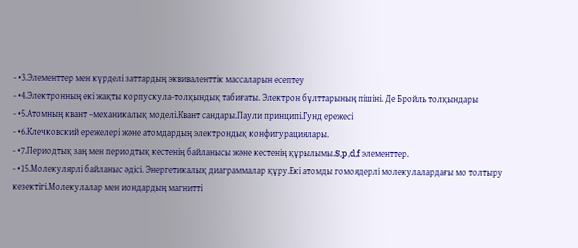- •3.Элементтер мен күрделі заттардың эквиваленттік массаларын есептеу
- •4.Электронның екі жақты корпускула-толқындық табиғаты. Электрон бұлттарының пішіні. Де Бройль толқындары
- •5.Атомның квант –механикалық моделі.Квант сандары.Паули принципі.Гунд ережесі
- •6.Клечковский ережелері және атомдардың электрондық конфигурациялары.
- •7.Периодтық заң мен периодтық кестенің байланысы және кестенің құрылымы.S,p,d,f элементтер.
- •15.Молекулярлі байланыс әдісі. Энергетикалық диаграммалар құру.Екі атомды гомоядерлі молекулалардағы мо толтыру кезектігі.Молекулалар мен иондардың магнитті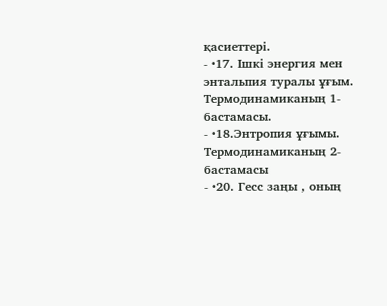қасиеттері.
- •17. Ішкі энергия мен энтальпия туралы ұғым. Термодинамиканың 1-бастамасы.
- •18.Энтропия ұғымы. Термодинамиканың 2-бастамасы
- •20. Гесс заңы , оның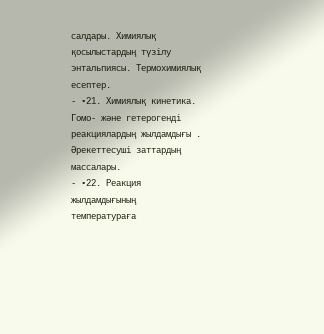салдары. Химиялық қосылыстардың түзілу энтальпиясы. Термохимиялық есептер.
- •21. Химиялық кинетика. Гомо- және гетерогенді реакциялардың жылдамдығы . Әрекеттесуші заттардың массалары.
- •22. Реакция жылдамдығының температураға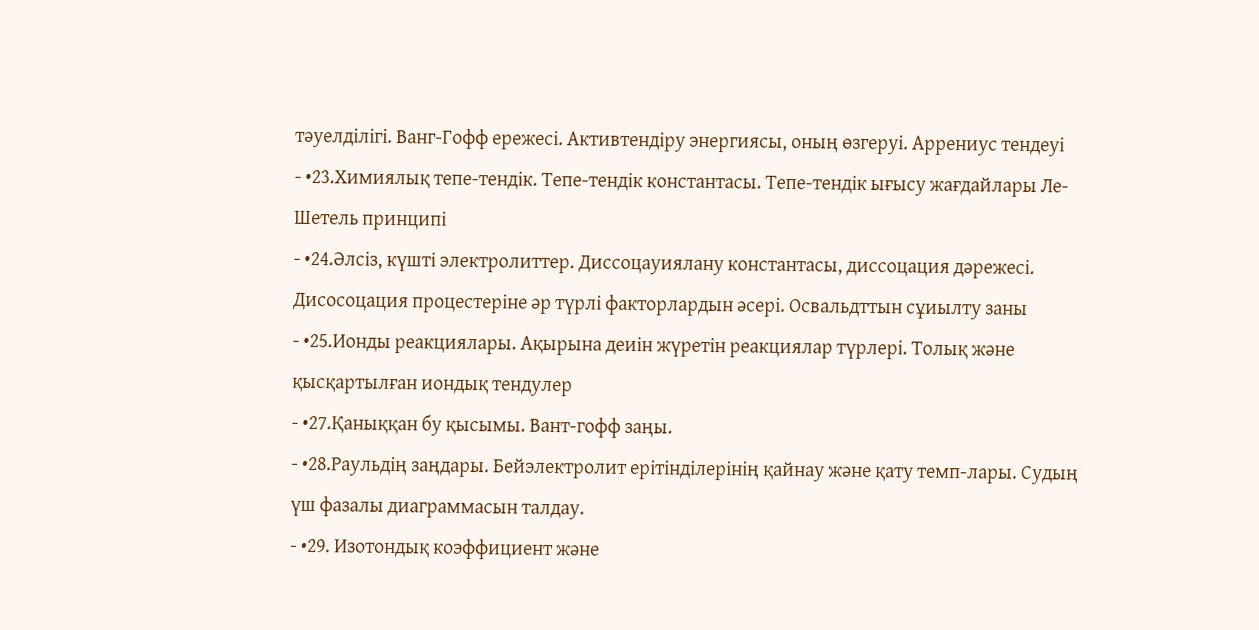тәуелділігі. Ванг-Гофф ережесі. Активтендіру энергиясы, оның өзгеруі. Аррениус тендеуі
- •23.Химиялық тепе-тендік. Тепе-тендік константасы. Тепе-тендік ығысу жағдайлары Ле-Шетель принципі
- •24.Әлсіз, күшті электролиттер. Диссоцауиялану константасы, диссоцация дәрежесі. Дисосоцация процестеріне әр түрлі факторлардын әсері. Освальдттын сұиылту заны
- •25.Ионды реакциялары. Ақырына деиін жүретін реакциялар түрлері. Толық және қысқартылған иондық тендулер
- •27.Қаныққан бу қысымы. Вант-гофф заңы.
- •28.Раульдің заңдары. Бейэлектролит ерітінділерінің қайнау және қату темп-лары. Судың үш фазалы диаграммасын талдау.
- •29. Изотондық коэффициент және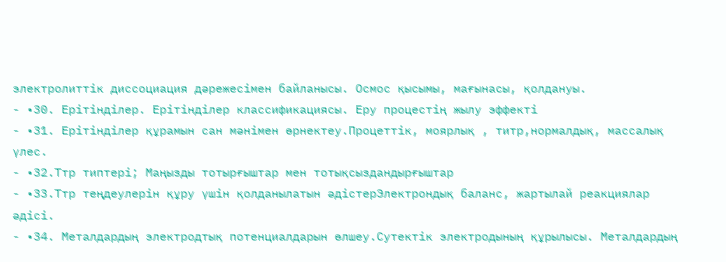электролиттік диссоциация дәрежесімен байланысы. Осмос қысымы, мағынасы, қолдануы.
- •30. Ерітінділер. Ерітінділер классификациясы. Еру процестің жылу эффекті
- •31. Ерітінділер құрамын сан мәнімен өрнектеу.Процеттік, моярлық , титр,нормалдық, массалық үлес.
- •32.Ттр типтері; Маңызды тотырғыштар мен тотықсыздандырғыштар
- •33.Ттр теңдеулерін құру үшін қолданылатын әдістерЭлектрондық баланс, жартылай реакциялар әдісі.
- •34. Металдардың электродтық потенциалдарын өлшеу.Сутектік электродының құрылысы. Металдардың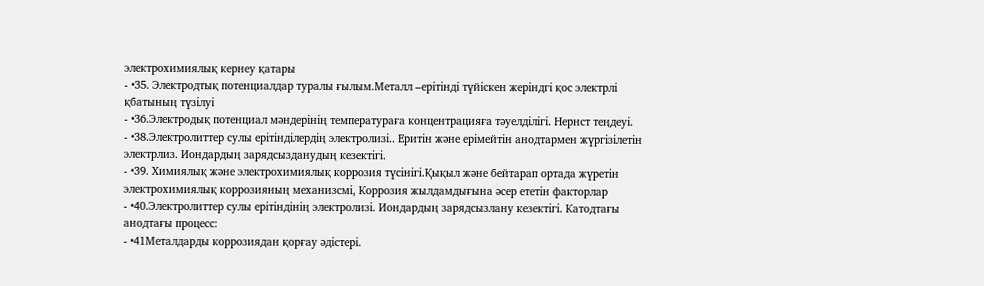электрохимиялық кернеу қатары
- •35. Электродтық потенциалдар туралы ғылым.Металл –ерітінді түйіскен жеріндгі қос электрлі қбатының түзілуі
- •36.Электродық потенциал мәндерінің температураға концентрацияға тәуелділігі. Нернст теңдеуі.
- •38.Электролиттер сулы ерітінділердің электролизі.. Еритін және ерімейтін анодтармен жүргізілетін электрлиз. Иондардың зарядсызданудың кезектігі.
- •39. Химиялық және электрохимиялық коррозия түсінігі.Қықыл және бейтарап ортада жүретін электрохимиялық коррозияның механизсмі, Коррозия жылдамдығына әсер ететін факторлар
- •40.Электролиттер сулы ерітіндінің электролизі. Иондардың зарядсызлану кезектігі. Катодтағы анодтағы процесс:
- •41Металдарды коррозиядан қорғау әдістері.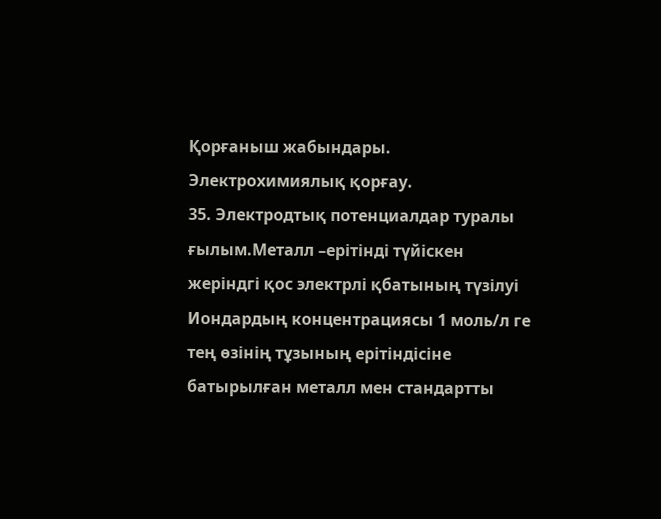Қорғаныш жабындары. Электрохимиялық қорғау.
35. Электродтық потенциалдар туралы ғылым.Металл –ерітінді түйіскен жеріндгі қос электрлі қбатының түзілуі
Иондардың концентрациясы 1 моль/л ге тең өзінің тұзының ерітіндісіне батырылған металл мен стандартты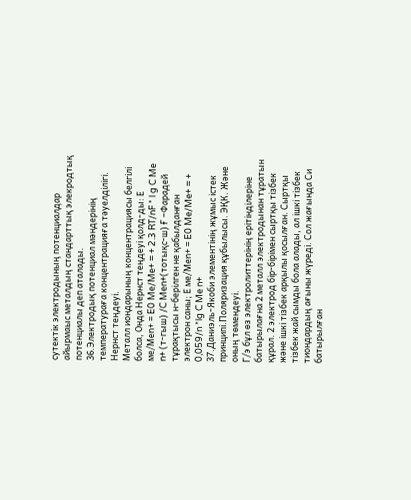сутектік электродының потенциалдар айырмаыс металдың стандарттық элекродтық потенциалы деп аталады.
36.Электродық потенциал мәндерінің температураға концентрацияға тәуелділігі. Нернст теңдеуі.
Металл иондарының концентрациясы белгілі болса, Онда Нернст теңдеуі қолд-ды: Е ме/Меn+ = E0 Me/Me+ = + 2.3 RT/nF * l g C Me n+ (т-гыш) /C Men+(тотықс-ш) Ғ –Фарадей тұрақтысы н-берілген не қабылданған электрон саны; Е ме/Меn+ = E0 Me/Me+ = + 0,059/n *lg C Me n+
37.Даниэль-Якоби элементінің жұмыс істек принципі.Поляризация құбылысы. ЭҚК. Және оның төмендеуі.
Г/э бұл өз электролиттерінің ерітінділеріне батырылағна 2 металл электродынан тұратын құрал. 2 электрод бір-бірімен сыртқы тізбек және ішкі тізбек арқылы қосылған. Сыртқы тізбек жай сымды бола алады, ал ішкі тізбек тиондардың ағыны жүреді. Сол жағында Си батырылған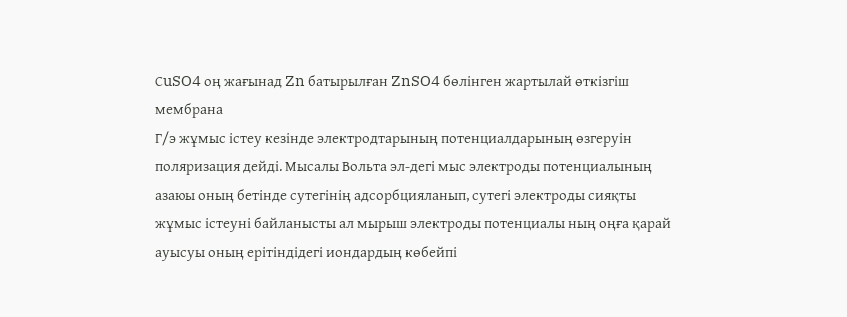СuSO4 оң жағынад Zn батырылған ZnSO4 бөлінген жартылай өткізгіш мембрана
Г/э жұмыс істеу кезінде электродтарының потенциалдарының өзгеруін поляризация дейді. Мысалы Вольта эл-дегі мыс электроды потенциалының азаюы оның бетінде сутегінің адсорбцияланып, сутегі электроды сияқты жұмыс істеуні байланысты ал мырыш электроды потенциалы ның оңға қарай ауысуы оның ерітіндідегі иондардың көбейпі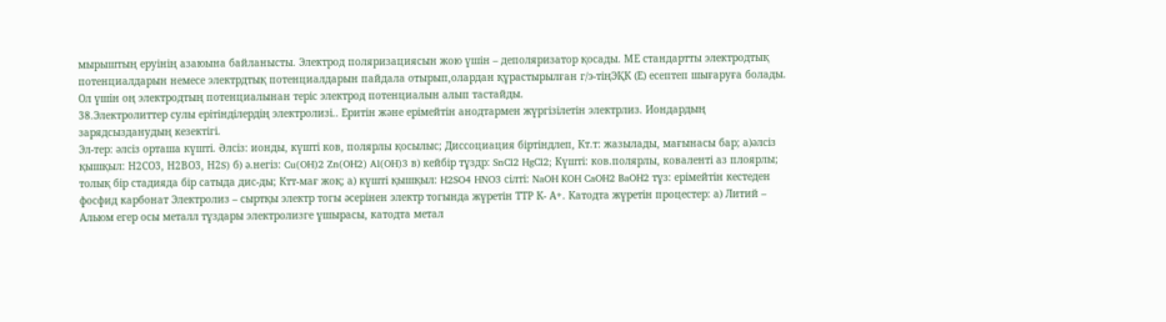мырыштың еруінің азаюына байланысты. Электрод поляризациясын жою үшін – деполяризатор қосады. МЕ стандартты электродтық потенциалдарын немесе электрдтық потенциалдарын пайдала отырып,олардан құрастырылған г/э-тіңЭҚК (Е) есептеп шығаруға болады. Ол үшін оң электродтың потенциалынан теріс электрод потенциалын алып тастайды.
38.Электролиттер сулы ерітінділердің электролизі.. Еритін және ерімейтін анодтармен жүргізілетін электрлиз. Иондардың зарядсызданудың кезектігі.
Эл-тер: әлсіз орташа күшті. Әлсіз: ионды, күшті ков, полярлы қосылыс; Диссоциация біртіндлеп, Кт.т: жазылады, мағынасы бар; а)әлсіз қышқыл: Н2СО3, Н2ВО3, Н2S) б) ә.негіз: Cu(OH)2 Zn(OH2) Al(OH)3 в) кейбір тұздр: SnCl2 HgCl2; Күшті: ков.полярлы, коваленті аз плоярлы; толық бір стадияда бір сатыда дис-ды; Ктт-мағ жоқ; а) күшті қышқыл: H2SO4 HNO3 сілті: NaOH KOH CaOH2 BaOH2 тұз: ерімейтін кестеден фосфид карбонат Электролиз – сыртқы электр тогы әсерінен электр тогында жүретін ТТР К- А+. Катодта жүретін процестер: а) Литий – Альюм егер осы металл тұздары электролизге ұшырасы, катодта метал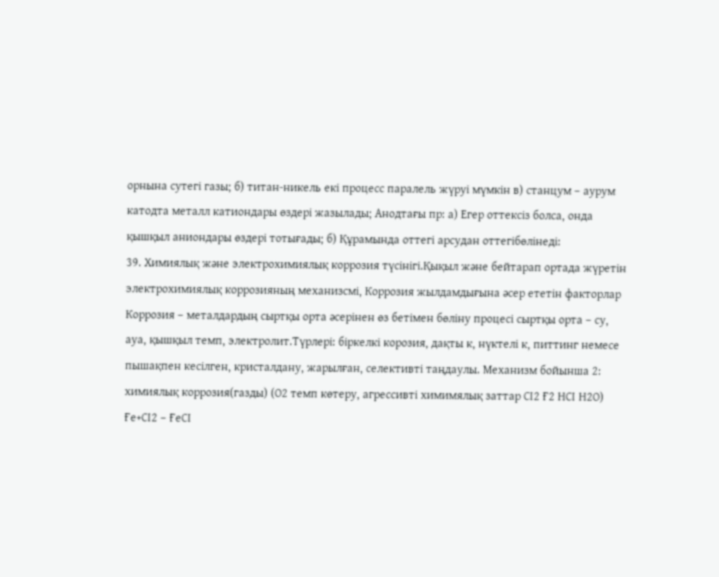орнына сутегі газы; б) титан-никель екі процесс паралель жүруі мүмкін в) станцум – аурум катодта металл катиондары өздері жазылады; Анодтағы пр: а) Егер оттексіз болса, онда қышқыл аниондары өздері тотығады; б) Құрамында оттегі арсудан оттегібөлінеді:
39. Химиялық және электрохимиялық коррозия түсінігі.Қықыл және бейтарап ортада жүретін электрохимиялық коррозияның механизсмі, Коррозия жылдамдығына әсер ететін факторлар
Коррозия – металдардың сыртқы орта әсерінен өз бетімен бөліну процесі сыртқы орта – су, ауа, қышқыл темп, электролит.Түрлері: біркелкі корозия, дақты к, нүктелі к, питтинг немесе пышақпен кесілген, кристалдану, жарылған, селективті таңдаулы. Механизм бойынша 2: химиялық коррозия(газды) (О2 темп көтеру, агрессивті химимялық заттар СІ2 Ғ2 НСІ Н2О) Ғе+СІ2 – ҒеСІ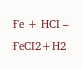Ғе + НСІ – ҒеСІ2+Н2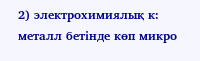2) электрохимиялық к: металл бетінде көп микро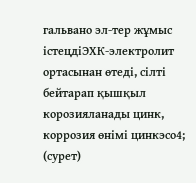гальвано эл-тер жұмыс істецдіЭХК-электролит ортасынан өтеді, сілті бейтарап қышқыл корозияланады цинк, коррозия өнімі цинкэсо4; (сурет)